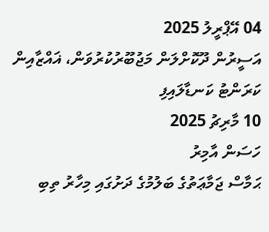04 އޭޕްރީލު 2025
އަސީރުން ދޫކޮށްލަން މަޖުބޫރުކުރުވަން، ޣައްޒާއިން ކަރަންޓު ކަނޑާލައިފި
10 މާރިޗު 2025
ހަސަން އާމިރު
ޙަމާސް ޖަމާޢަތުގެ ބަލުމުގެ ދަށުގައި މިހާރު ތިބި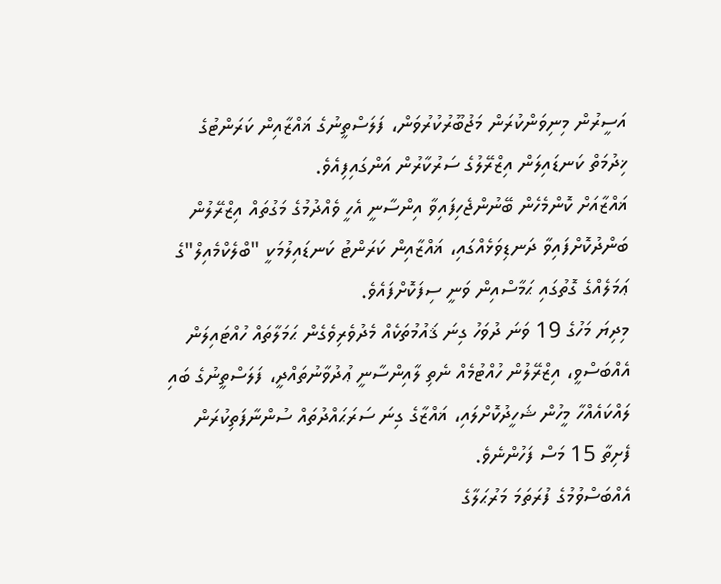އަސީރުން މިނިވަންކުރަން މަޖުބޫރުކުރުވަން، ފަލަސްތީނުގެ ޣައްޒާއިން ކަރަންޓުގެ ޚިދުމަތް ކަނޑައިލަން އިޒްރޭލުގެ ސަރުކާރުން އަންގައިފިއެވެ.
ޣައްޒާއަށް ކޮންމެހެން ބޭނުންޖެހިފައިވާ އިންސާނީ އެހީ ވެއްދުމުގެ މަގުތައް އިޒްރޭލުން ބަންދުކޮށްފައިވާ ދަނޑިވަޅެއްގައި، ޣައްޒާއިން ކަރަންޓު ކަނޑައިލުމަކީ "ބްލެކްމެއިލް"ގެ ޢަމަލެއްގެ ގޮތުގައި ޙަމާސްއިން ވަނީ ސިފަކޮށްފައެވެ.
މިދިޔަ މަހުގެ 19 ވަނަ ދުވަހު ގިނަ ޤައުމުތަކެއް މެދުވެރިވެގެން ޙަމަލާތައް ހުއްޓައިލަން އެއްބަސްވީ، އިޒްރޭލުން ހުއްޓުމެއް ނެތި ލާއިންސާނީ ޢުދުވާނުތައްދީ، ފަލަސްތީނުގެ ބައި ލައްކައެއްހާ މީހުން ޝަހީދުކޮށްލައި، ޣައްޒާގެ ގިނަ ސަރަޙައްދުތައް ސުންނާފަތިކުރަން ފެށިތާ 15 މަސް ފަހުންނެވެ.
އެއްބަސްވުމުގެ ފުރަތަމަ މަރުޙަލާގެ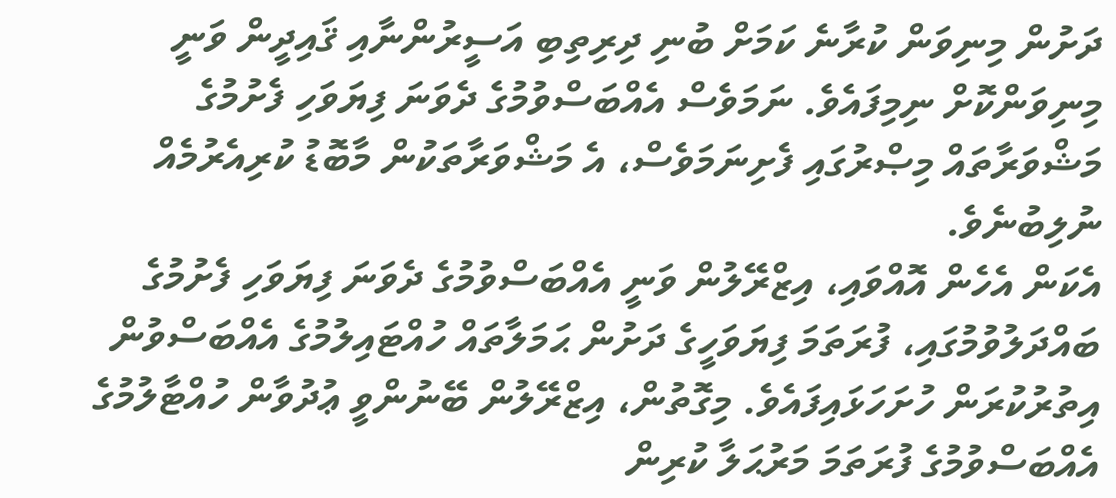ދަށުން މިނިވަން ކުރާނެ ކަމަށް ބުނި ދިރިތިބި އަސީރުންނާއި ޤައިދީން ވަނީ މިނިވަންކޮށް ނިމިފައެވެ. ނަމަވެސް އެއްބަސްވުމުގެ ދެވަނަ ފިޔަވަހި ފެށުމުގެ މަޝްވަރާތައް މިޞްރުގައި ފެށިނަމަވެސް، އެ މަޝްވަރާތަކުން މާބޮޑު ކުރިއެރުމެއް ނުލިބުނެވެ.
އެކަން އެހެން އޮއްވައި، އިޒްރޭލުން ވަނީ އެއްބަސްވުމުގެ ދެވަނަ ފިޔަވަހި ފެށުމުގެ ބައްދަލުވުމުގައި، ފުރަތަމަ ފިޔަވަހީގެ ދަށުން ޙަމަލާތައް ހުއްޓައިލުމުގެ އެއްބަސްވުން އިތުރުކުރަން ހުށަހަޅައިފައެވެ. މިގޮތުން، އިޒްރޭލުން ބޭނުންވީ ޢުދުވާން ހުއްޓާލުމުގެ އެއްބަސްވުމުގެ ފުރަތަމަ މަރުޙަލާ ކުރިން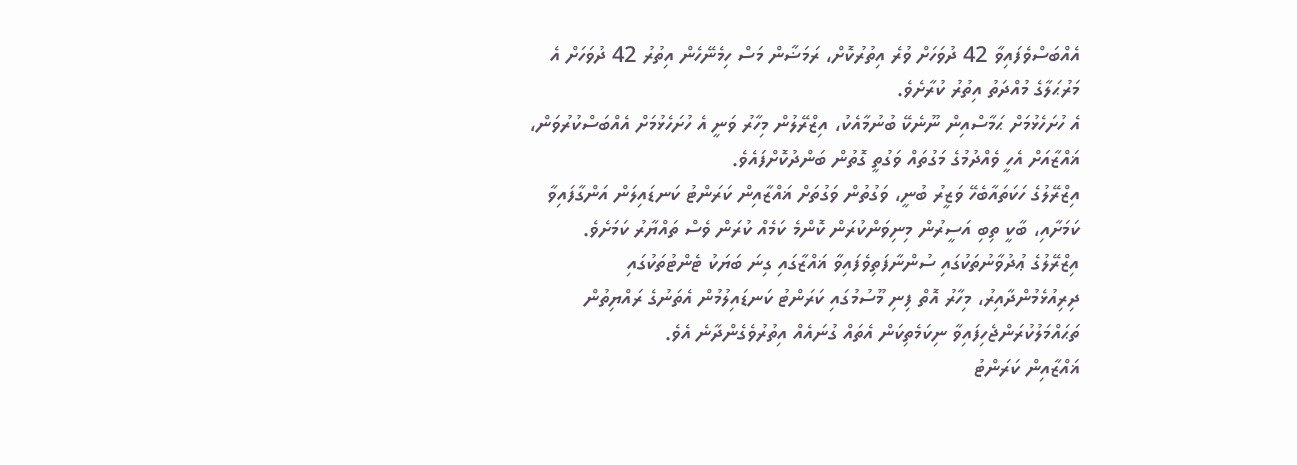އެއްބަސްވެފައިވާ 42 ދުވަހަށް ވުރެ އިތުރުކޮށް، ރަމަޟާން މަސް ހިމެނޭހެން އިތުރު 42 ދުވަހަށް އެ މަރުޙަލާގެ މުއްދަތު އިތުރު ކުރާށެވެ.
އެ ހުށަހެޅުމަށް ޙަމާސްއިން ނޫނެކޭ ބުނުމާއެކު، އިޒްރޭލުން މިހާރު ވަނީ އެ ހުށަހެޅުމަށް އެއްބަސްކުރުވަން، ޣައްޒާއަށް އެހީ ވެއްދުމުގެ މަގުތައް ވަގުތީ ގޮތުން ބަންދުކޮށްފައެވެ.
އިޒްރޭލުގެ ހަކަތައާބެހޭ ވަޒީރު ބުނީ، ވަގުތުން ވަގުތަށް ޣައްޒާއިން ކަރަންޓު ކަނޑައިލަން އަންގާފައިވާ ކަމަށާއި، ބާކީ ތިބި އަސީރުން މިނިވަންކުރަން ކޮންމެ ކަމެއް ކުރަން ވެސް ތައްޔާރު ކަމަށެވެ.
އިޒްރޭލުގެ ޢުދުވާނުތަކުގައި ސުންނާފަތިވެފައިވާ ޣައްޒާގައި ގިނަ ބަޔަކު ޓެންޓުތަކުގައި ދިރިއުޅެމުންދާއިރު، މިހާރު އޮތް ފިނި މޫސުމުގައި ކަރަންޓު ކަނޑައިލުމުން އެތަނުގެ ރައްޔިތުން ތަޙައްމަލުކުރަންޖެހިފައިވާ ނިކަމެތިކަން އެތައް ގުނައެއް އިތުރުވެގެންދާނެ އެވެ.
ޣައްޒާއިން ކަރަންޓު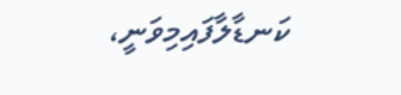ކަނޑާލާފައިމިވަނީ،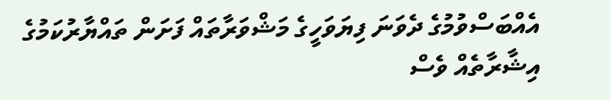އެއްބަސްވުމުގެ ދެވަނަ ފިޔަވަހީގެ މަޝްވަރާތައް ފަށަން ތައްޔާރުކަމުގެ އިޝާރާތެއް ވެސް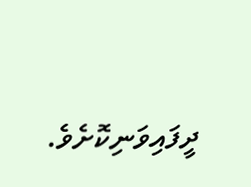ދީފައިވަނިކޮށެވެ.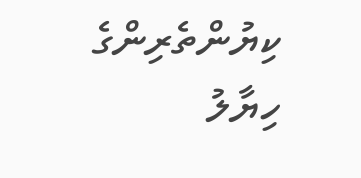ކިޔުންތެރިންގެ ހިޔާލު